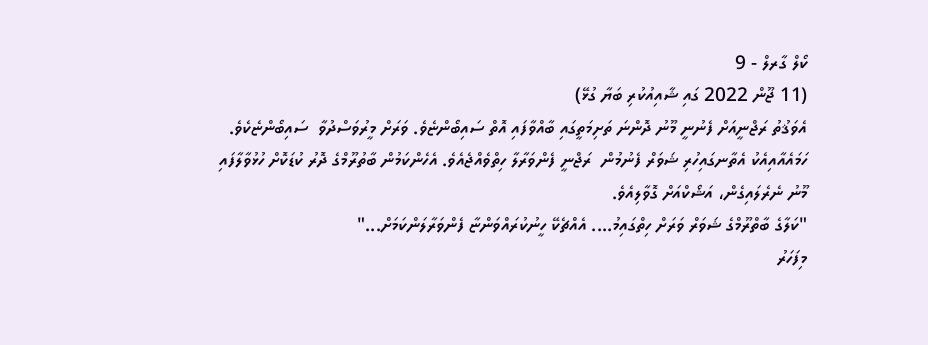ކޯލް ގާރލް - 9
(11 ޖޫން 2022 ގައި ޝާއިއުކުރި ބަޔާ ގުޅޭ)
އެވަޤުތު ރަޖްނީއަށް ފެނުނީ މޫނު ދޮންނަ ތަށިމަތީގައި ބާއްވާފައި އޮތް ސައިބޯންޏެވެ. ވަރަށް މީރުވަސްދުވާ  ސައިބޯންޏެކެވެ.  ހަމައެއާއިއެކު އެތާނގައިހުރި ޝަވަރް ފެނުމުން  ރަޖްނީ ފެންވަރާލާ ހިތްވެއްޖެއެވެ. އެހެންކަމުން ބާތުރޫމްގެ ދޮރު ކުޑަކޮށް ހުޅުވާލާފައި މޫނު ނެރެލައިގެން، އަޝޯކްއަށް ގޮވާލިއެވެ.
"ކަލާގެ ބާތްރޫމްގެ ޝަވަރް ވަރަށް ހިތްގައިމު.... އެއްޗެކޭ ހީނުކުރައްވަންޏާ ފެންވަރާލަންކަމަށް..."
މިފަހަރު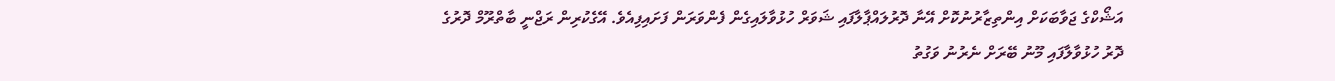އަޝޯކްގެ ޖަވާބަކަށް އިންތިޒާރުނުކޮށް އޭނާ ދޮރުލައްޕާލާފައި ޝަވަރް ހުޅުވާލައިގެން ފެންވަރަން ފަށައިފިއެވެ. އޭގެކުރިން ރަޖްނީ ބާތްރޫމް ދޮރުގެ ދޮރު ހުޅުވާލާފައި މޫނު ބޭރަށް ނެރުނު ވަގުތު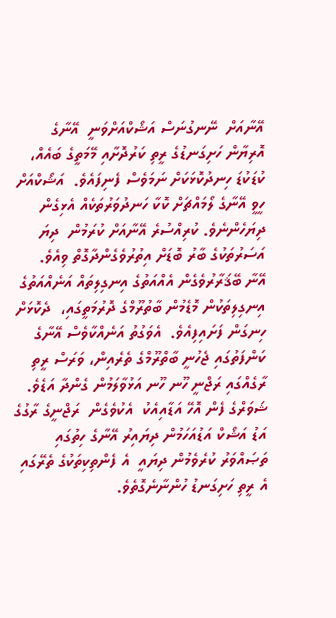އޭނާއަށް  ނޭނގުނަސް އަޝޯކްއަށްވަނީ  އޭނާގެ އޮރިޔާން ހަށިގަނޑުގެ ރީތި ކަރުދޮށާއި މޭމަތީގެ ބައެއް، ކުޑަކުޑަ ހިނދުކޮޅަކަށް ނަމަވެސް ފެނިފައެވެ.  އަޝޯކްއަށް ހީވީ އޭނާގެ ލޯމައްޗަށް ކޮކާ ހަނދުވަރުތަކެއް އެޅިގެން ދިޔަހެންނެވެ. ކުރިއްސުރެ އޭނާއަށް ކުރަމުން  ދިޔަ އަސަރުތަކުގެ ބާރު ބޮޑަށް އިތުރުވެގެންދާގޮތް ވިއެވެ.  އޭނާ ބޭޤަރާރުވެގެން އެއްއަތުގެ އިނގިލިތައް އަނެއްއަތުގެ އިނގިލިތަކުން މޮޑެމުން ބާތުރޫމްގެ ދޮރުމަތީގައި،  ދެކޮޅަށް ހިނގަން ފަށައިފިއެވެ.  އެވަގުތު އަނެއްކާވެސް އޭނާގެ ކަންފަތުގައި ޖެހުނީ ބާތްރޫމްގެ ތެރެއިން، ވަރަސް ރީތި ރާގެއްގައި ރަޖްނީ ހޫނ ހޫނ އަޅުވާލަމުން ގެންދާ އަޑެވެ. ޝަވަރްގެ ފެން އޮހޭ އަޑާއިއެކު  އެކުވެގެން  ރަޖްނީގެ ރާގުގެ އަޑު އަޝޯކް އަޑުއަހަމުން ދިޔައިރު އޭނާގެ ހިތުގައި ތަޞައްވަރު ކުރެވެމުން ދިޔައީ  އެ ފެންތިކިތަކުގެ ތެރޭގައި  އެ ރީތި ހަށިގަނޑު ހުންނާނެގޮތެވެ.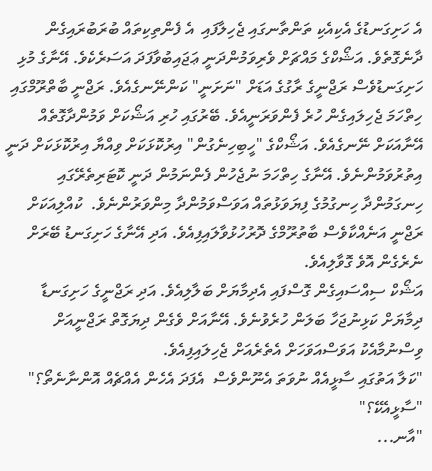އެ ހަށިގަނޑުގެ އެކިއެކި ތަންތާނގައި ޖެހިލާފައި  އެ ފެންތިކިތައް ބުރަބުރައިގެން ދާނެގޮތެވެ. އަޝޯކްގެ މައްޗަށް ވެރިވަމުންދަނީ ޢަޖައިބުވާފަދަ އަސަރެކެވެ. އޭނާގެ މުޅި ހަށިގަނޑުވެސް ރަޖްނީގެ ރާގުގެ އަޑަށް "ނަށަނީ" ކަންނޭނގެއެވެ. ރަޖްނީ ބާތްރޫމްގައި ހިތްހަމަ ޖެހިލައިގެން ހުރެ ފެންވަރަނީއެވެ. ބޭރުގައި ހުރި އަޝޯކަށް ވަމުންދާގޮތެއް އޭނާއަކަށް ނޭނގެއެވެ. އަޝޯކްގެ "ހީބިހިނެގުން" އިރުކޮޅަކަށް ވިއްޔާ އިރުކޮޅަކަށް ދަނީ އިތުރުވަމުންނެވެ. އޭނާގެ ހިތްހަމަ ނުޖެހުން ފެންނަމުން ދަނީ ކޮޓަރިތެރޭގައި ހިނގަމުންދާ ހިނގުމުގެ ފިޔަވަޅުތައް އަވަސްވަމުންދާ މިންވަރުންނެވެ.  ކުއްލިއަކަށް ރަޖްނީ އަނެއްކާވެސް ބާތުރޫމްގެ ދޮރުހުޅުވާލައިފިއެވެ. އަދި އޭނާގެ ހަށިގަނޑު ބޭރަށް ނެރެގެން އޮވެ ގޮވާލިއެވެ.
އަޝޯކް ސިއްސައިގެން ގޮސްފައި އެދިމާޔަށް ބަލާލިއެވެ. އަދި ރަޖްނީގެ ހަށިގަނޑާ ދިމާޔަށް ކަޅިނުޖަހާ ބަލަން ހުރެވުނެވެ. އޭނާއަށް ވެގެން ދިޔަގޮތް ރަޖްނީއަށް ވިސްނުމާއެކު އަވަސްއަވަހަށް އެތެރެއަށް ޖެހިލައިފިއެވެ.
"ކަލާ އަތުގައި ސާޅީއެއް ނުވަތަ އެނޫންވެސް  އެފަދަ އެހެން އެއްޗެއް އޮންނާނެތޯ؟"
"ސާޅީއެކޭ؟"
"އާނ...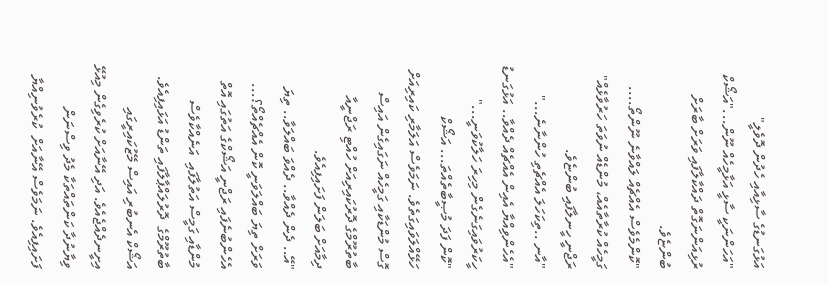އަޅުގަނޑުގެ ސާޅިއާއި ހެދުން ދޮވެލީ"
"އަހަންނަކީ ސާޅީ އަޅާމީހެއް ނޫން..."އަޝޯކް ރުޅިއަންނަގޮތް ދައްކާލާފައި ވަރަށް ބާރަށް ބުންޏެވެ.
"ކޮންމެވެސް އެއްޗެއް ލައްވާނެ ނޫންތޯ.... ގަމީހެއް ކުރާތާއެއް، މުންޑެއް ނުވަތަ ހަރުވާޅެއް" ރަޖްނީ ހީނލާފައި ބުންޏެވެ.
"އާނ ..ތިކަހަލަ އެއްޗެތި ހުންނާނެ..."
"އެހެންވިއްޔާ އެއިން އެއްޗެއް ދެއްވާ.. އަޅުގަނޑު ހީކަރުވައިގަނެގެން މިހިރަ ހަލާކުވަނީ..."
"ކޮން ފަދަ މުޞީބާތެއްތަ... އަޝޯކް ހަޅޭއްލަވައިގަތެވެ. ނަމަވެސް އަލަމާރި ކައިރިއަށް ގޮސް މުންޑަކާއި ގަމީހެއް ނަގައިގެން އައިސް ބާތުރޫމްގެ ދޮރުކައިރިއަށް ހުއްޓި ރަޖްނީއާ ދިމާއަށް ބަލަން ފަށައިފިއެވެ.
"އޭ.. ދެން ދެއްވާ.. ދެއްވަ ބައްލަވާ.. ތިޔަ ވަރަށް ތިޔަ ބައްލަވަނީ ކޮން އެއްޗެއްތޯ؟... އެހެންބުނެފައި ރަޖްނީ އަޝޯކްގެ އަތުގައި އޮތް މުންޑާއި ގަމީސް އަތުލާފައި  އަނެއްކާވެސް ބާތުރޫމްގެ  ދޮރުލައްޕާލާފައި ތަންޑު އަޅައިފިއެވެ.
އަޝޯކް އެނބުރި އައިސް މޭޒުކައިރީގައި އިށީނދެއްޖެއެވެ. އަދި އޭނާއަށް ކުރެވިގެން މިއުޅޭ ވިޔާނުދާ ކަންތައްތަކާ މެދު ވިސްނަން ފަށައިފިއެވެ. ނަމަވެސް އޭނާއަށް  ކުރެވުނިއްޔާ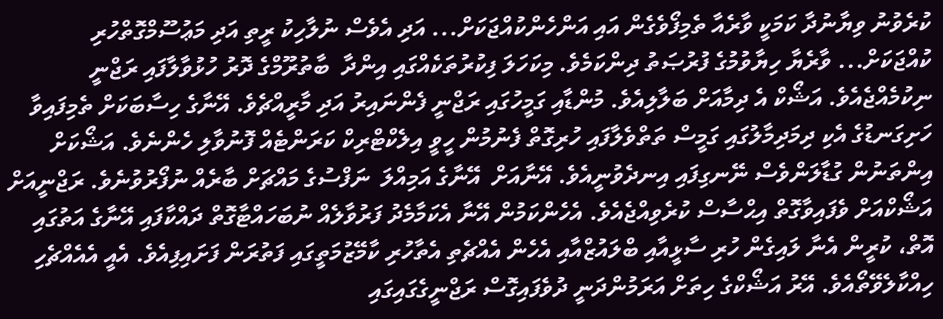ކުރެވުނު ވިޔާނުދާ ކަމަކީ ވާރެއާ ތެމިފޯވެގެން އައި އަންހެންކުއްޖަކަށް... އަދި އެވެސް ނުލާހިކު ރީތި އަދި މަޢުސޫމްގޮތްހުރި ކުއްޖަކަށް... ވާރެޔާ ހިޔާވުމުގެ ފުރުޞަތު ދިންކަމެވެ. މިކަހަލަ ފިކުރުތަކެއްގައި އިންދާ  ބާތުރޫމްގެ ދޮރު ހުޅުވާލާފައި ރަޖްނީ ނިކުމެއްޖެއެވެ. އަޝޯކް އެ ދިމާއަށް ބަލާލިއެވެ. މުންޑާއި ގަމީހުގައި ރަޖްނީ ފެންނައިރު އަދި މާރީއްޗެވެ. އޭނާގެ ހިސާބަކަށް ތެމިފައިވާ ހަށިގަނޑުގެ އެކި ދިމަދިމާލުގައި ގަމީސް ތަތްވެލާފައި ހުރިގޮތް ފެނުމުން ހީވީ އިލެކްޓްރިކް ކަރަންޓެއް ފޮނުވާލި ހެންނެވެ. އަޝޯކަށް އިންތަނުން ގުޑާލަންވެސް ނޭނގިފައި އިނދެވުނީއެވެ. އޭނާއަށް  އޭނާގެ އަމިއްލަ  ނަފްސުގެ މައްޗަށް ބާރެއް ނުފޯރުވުނެވެ. ރަޖްނީއަށް އަޝޯކްއަށް ވެފައިވާގޮތް އިޙްސާސް ކުރެވިއްޖެއެވެ. އެހެންކަމުން އޭނާ އެކަމާމެދު ފަރުވާލެއް ނުބަހައްޓާގޮތް ދައްކާފައި އޭނާގެ އަތުގައި އޮތް، ކުރީން އެނާ ލައިގެން ހުރި ސާޅީއާއި ބްލައުޒްއާއި އެހެން އެއްޗެތި އެތާހުރި ކާމޭޒުމަތީގައި ފަތުރަން ފަށައިފިއެވެ. އެއީ އެއެއްޗެހި ހިއްކާލެވޭތޯއެވެ. އޭރު އަޝޯކްގެ ހިތަށް އަރަމުންދަނީ ދުވެފައިގޮސް ރަޖްނީގެގައިގައި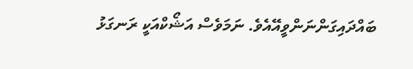ބައްދައިގަންނަންވީއޭއެވެ. ނަމަވެސް އަޝޯކްއަކީ ރަނގަޅު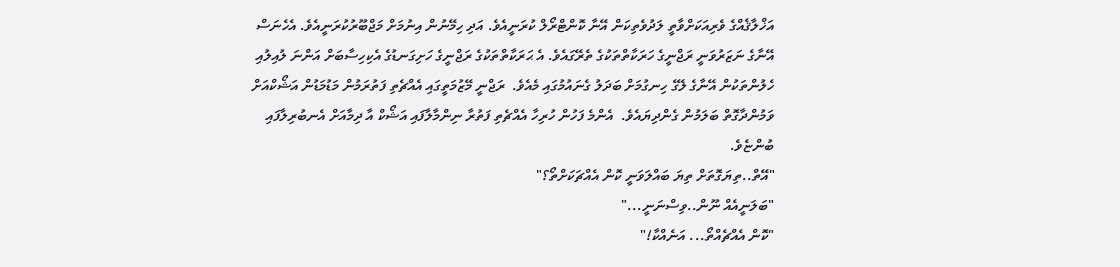އަޚްލާޤެއްގެ ވެރިއަކަށްވާތީ ލަދުވެތިކަން އޭނާ ކޮންޓްރޯލް ކުރަނީއެވެ. އަދި ހިމޭނުން އިނުމަށް މަޖްބޫރުކުރަނީއެވެ. އެހެނަސް އޭނާގެ ނަޒަރުވަނީ ރަޖްނީގެ ހަރަކާތްތަކުގެ ތެރޭގައެވެ. އެ ޙަރަކާތްތަކުގެ ރަޖްނީގެ ހަށިގަނޑުގެ އެކިހިސާބަށް އަންނަ ލުއިލުއި  ހެލުންތަކުން އޭނާގެ ލޭގެ ހިނގުމަށް ބަދަލު ގެނައުމުގައި މެއެވެ.  ރަޖްނީ މޭޒުމަތީގައި އެއްޗެތި ފަތުރަމުން މަޑުމަޑުން އަޝޯކްއަށް ވަމުންދާގޮތް ބަލަމުން ގެންދިޔައެވެ.  އެންމެ ފަހުން ހުރިހާ އެއްޗެތި ފަތުރާ ނިންމާލާފައި އަޝޯކް އާ ދިމާއަށް އެނބުރިލާފައި ބުންޏެވެ.
"އޭތް..ތިޔަގޮތަށް ތިޔަ ބައްލަވަނީ ކޮން އެއްޗަކަށްތޯ؟"
"ބަލަނީއެއް ނޫން..ވިސްނަނީ..."
"ކޮން އެއްޗެއްތޯ... އަނެއްކާ!"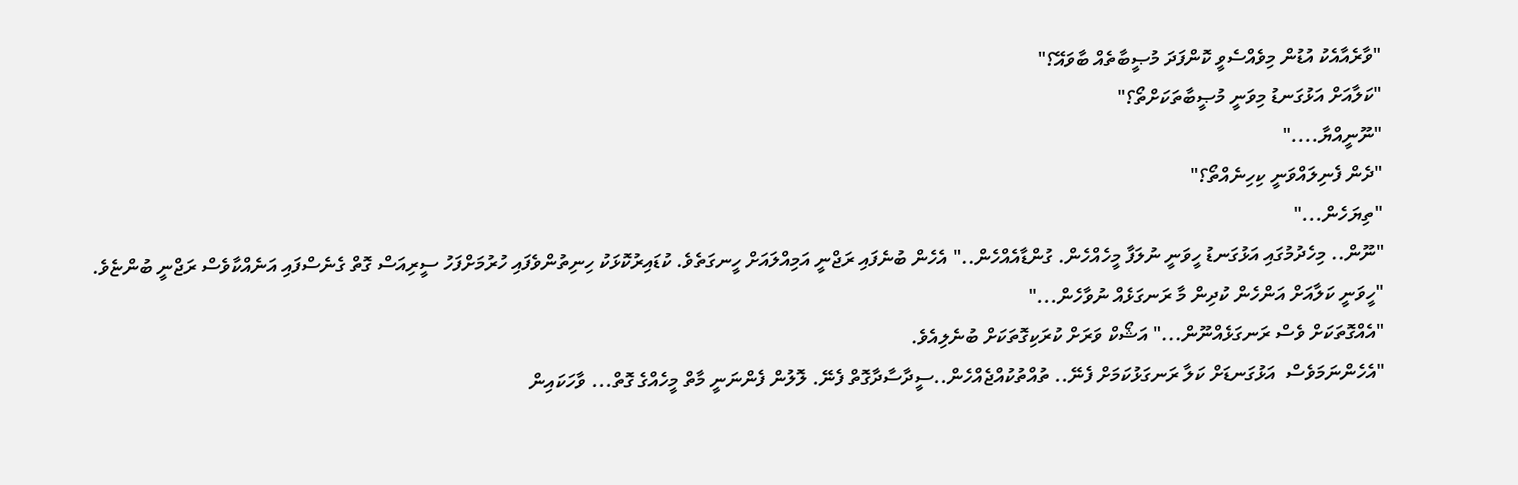"ވާރެއާއެކު އުޑުން މިވެއްސެވީ ކޮންފަދަ މުޞީބާތެއް ބާވައޭ؟"
"ކަލާއަށް އަޅުގަނޑު މިވަނީ މުޞީބާތަކަށްތޯ؟"
"ނޫނީއްޔާ...."
"ދެން ފެނިލައްވަނީ ކިހިނެއްތޯ؟"
"ތިޔަހެން..."
"ނޫން.. މިހެދުމުގައި އަޅުގަނޑު ހީވަނީ ނުލަފާ މީހެއްހެން. ގުންޑާއެއްހެން.." އެހެން ބުނެފައި ރަޖްނީ އަމިއްލައަށް ހީނގަތެވެ. ކުޑައިރުކޮޅަކު ހިނިތުންވެފައި ހުރުމަށްފަހު ސީރިއަސް ގޮތް ގެނެސްފައި އަނެއްކާވެސް ރަޖްނީ ބުންޏެވެ.
"ހީވަނީ ކަލާއަށް އަންހެން ކުދިން މާ ރަނގަޅެއް ނުވާހެން..."
"އެއްގޮތަކަށް ވެސް ރަނގަޅެއްނޫން..." އަޝޯކް ވަރަށް ކުރަކިގޮތަކަށް ބުނެލިއެވެ.
"އެހެންނަމަވެސް  އަޅުގަނޑަށް ކަލާ ރަނގަޅުކަމަށް ފެނޭ.. ތުއްތުކުއްޖެއްހެން..ސީދާސާދާގޮތް ފެނޭ. ލޮލުން ފެންނަނީ މާތް މީހެއްގެ ގޮތް... ވާހަކައިން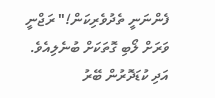ފެންނަނީ ތެދުވެރިކަން!" ރަޖްނީ ވަރަށް ލޯބި ގޮތަކަށް ބުނެލިއެވެ. އަދި ކުޑަދޮރުން ބޭރު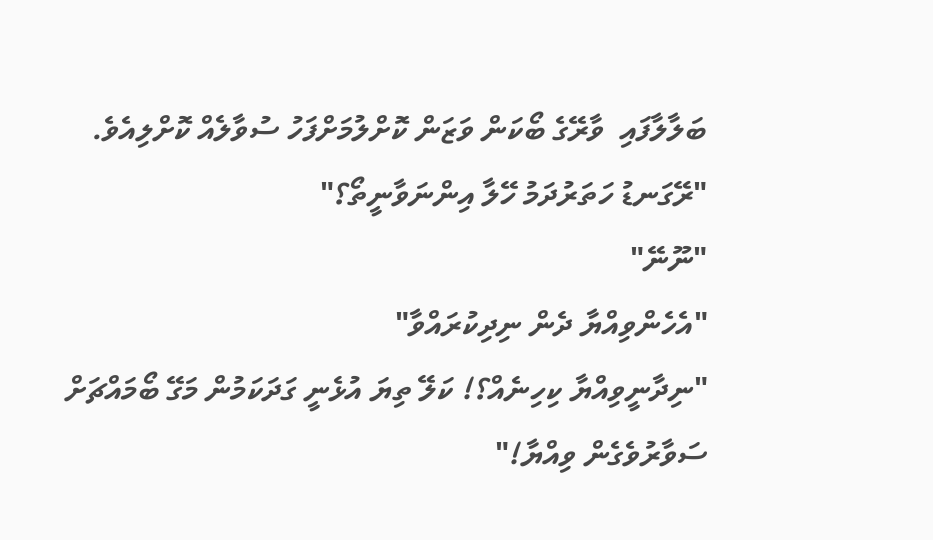ބަލާލާފައި  ވާރޭގެ ބޯކަން ވަޒަން ކޮށްލުމަށްފަހު ސުވާލެއް ކޮށްލިއެވެ.
"ރޭގަނޑު ހަތަރުދަމު ހޭލާ އިންނަވާނީތޯ؟"
"ނޫނޭ"
"އެހެންވިއްޔާ ދެން ނިދިކުރައްވާ"
"ނިދާނީވިއްޔާ ކިހިނެއް؟! ކަލޭ ތިޔަ އުޅެނީ ގަދަކަމުން މަގޭ ބޯމައްޗަށް ސަވާރުވެގެން ވިއްޔާ!"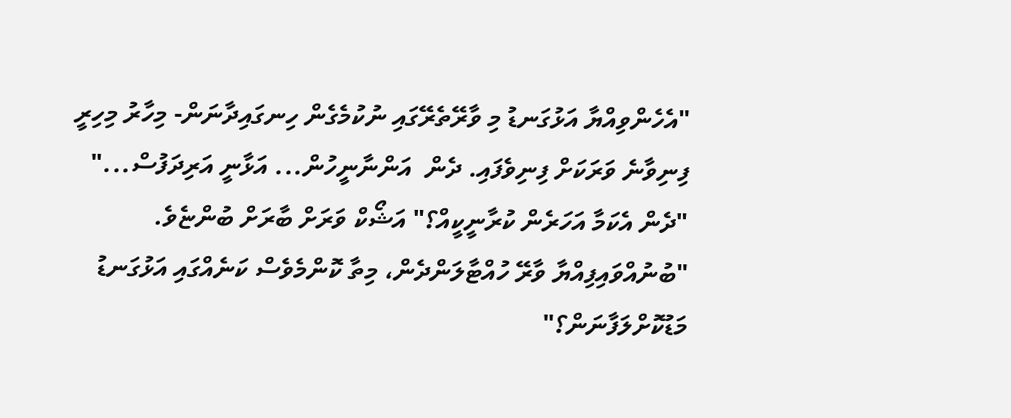"އެހެންވިއްޔާ އަޅުގަނޑު މި ވާރޭތެރޭގައި ނުކުމެގެން ހިނގައިދާނަން- މިހާރު މިހިރީ ފިނިވާނެ ވަރަކަށް ފިނިވެފައި. ދެން  އަންނާނީހުން... އަޅާނީ އަރިދަފުސް..."
"ދެން އެކަމާ އަހަރެން ކުރާނީކީއް؟" އަޝޯކް ވަރަށް ބާރަށް ބުންޏެވެ.
"ބުނުއްވައިފިއްޔާ ވާރޭ ހުއްޓާލަންދެން، މިތާ ކޮންމެވެސް ކަނެއްގައި އަޅުގަނޑު މަޑުކޮށްލަފާނަން؟"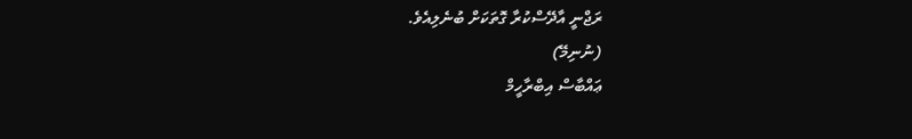ރަޖްނީ އާދޭސްކުރާ ގޮތަކަށް ބުނެލިއެވެ.
(ނުނިމޭ)
ޢައްބާސް އިބްރާހީމް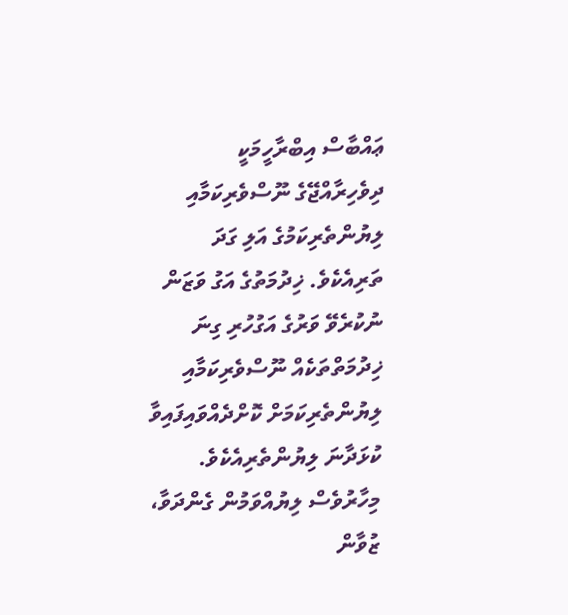ޢައްބާސް އިބްރާހީމަކީ ދިވެހިރާއްޖޭގެ ނޫސްވެރިކަމާއި ލިޔުންތެރިކަމުގެ އަލި ގަދަ ތަރިއެކެވެ. ޚިދުމަތުގެ އަގު ވަޒަން ނުކުރެވޭ ވަރުގެ އަގުހުރި ގިނަ ޚިދުމަތްތަކެއް ނޫސްވެރިކަމާއި ލިޔުންތެރިކަމަށް ކޮށްދެއްވައިފައިވާ ކުޅަދާނަ ލިޔުންތެރިއެކެވެ. މިހާރުވެސް ލިޔުއްވަމުން ގެންދަވާ، ޒުވާން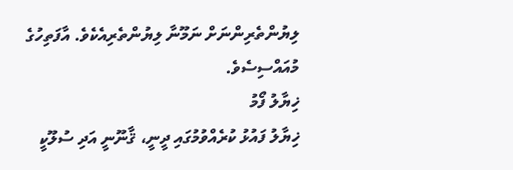ލިޔުންތެރިންނަށް ނަމޫނާ ލިޔުންތެރިއެކެވެ. އާފަތިހުގެ މުއައްސިސެވެ.
ޚިޔާލު ފޯމު
ޚިޔާލު ފައުޅު ކުރެއްވުމުގައި ދީނީ، ޤާނޫނީ އަދި ސުލޫކީ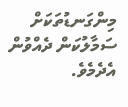މިންގަނޑުތަކަށް ސަމާލުކަން ދެއްވުން އެދެމެވެ.